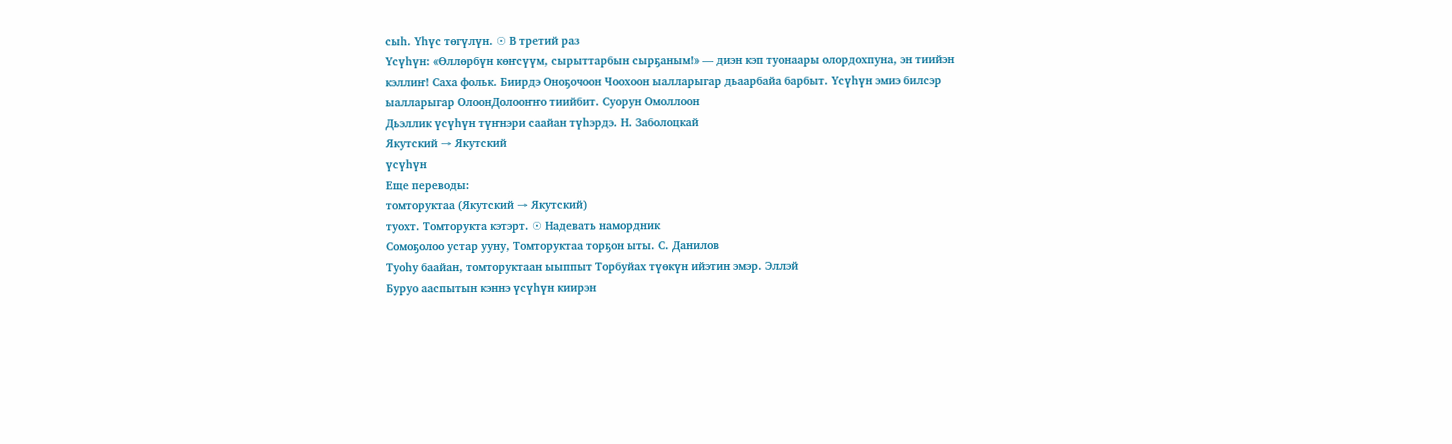сыһ. Үһүс төгүлүн. ☉ В третий раз
Үсүһүн: «Өллөрбүн көҥсүүм, сырыттарбын сырҕаным!» — диэн кэп туонаары олордохпуна, эн тиийэн кэллиҥ! Саха фольк. Биирдэ Оноҕочоон Чоохоон ыалларыгар дьаарбайа барбыт. Үсүһүн эмиэ билсэр ыалларыгар ОлоонДолооҥҥо тиийбит. Суорун Омоллоон
Дьэллик үсүһүн түҥнэри саайан түһэрдэ. Н. Заболоцкай
Якутский → Якутский
үсүһүн
Еще переводы:
томторуктаа (Якутский → Якутский)
туохт. Томторукта кэтэрт. ☉ Надевать намордник
Сомоҕолоо устар ууну, Томторуктаа торҕон ыты. С. Данилов
Туоһу баайан, томторуктаан ыыппыт Торбуйах түөкүн ийэтин эмэр. Эллэй
Буруо ааспытын кэннэ үсүһүн киирэн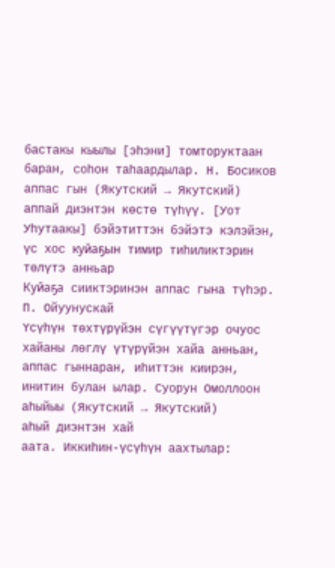бастакы кыылы [эһэни] томторуктаан баран, соһон таһаардылар. Н. Босиков
аппас гын (Якутский → Якутский)
аппай диэнтэн көстө түһүү. [Уот Уһутаакы] бэйэтиттэн бэйэтэ кэлэйэн, үс хос куйаҕын тимир тиһиликтэрин төлүтэ анньар
Куйаҕа сииктэринэн аппас гына түһэр. П. Ойуунускай
Үсүһүн төхтүрүйэн сүгүүтүгэр очуос хайаны лөглү үтүрүйэн хайа анньан, аппас гыннаран, иһиттэн киирэн, инитин булан ылар. Суорун Омоллоон
аһыйыы (Якутский → Якутский)
аһый диэнтэн хай
аата. Иккиһин-үсүһүн аахтылар: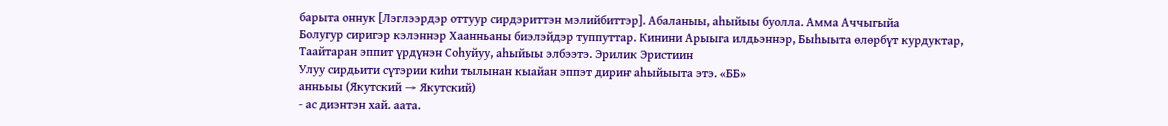барыта оннук [Лэглээрдэр оттуур сирдэриттэн мэлийбиттэр]. Абаланыы, аһыйыы буолла. Амма Аччыгыйа
Болугур сиригэр кэлэннэр Хаанньаны биэлэйдэр туппуттар. Кинини Арыыга илдьэннэр, Быһыыта өлөрбүт курдуктар, Таайтаран эппит үрдүнэн Соһуйуу, аһыйыы элбээтэ. Эрилик Эристиин
Улуу сирдьити сүтэрии киһи тылынан кыайан эппэт дириҥ аһыйыыта этэ. «ББ»
анньыы (Якутский → Якутский)
- ас диэнтэн хай. аата.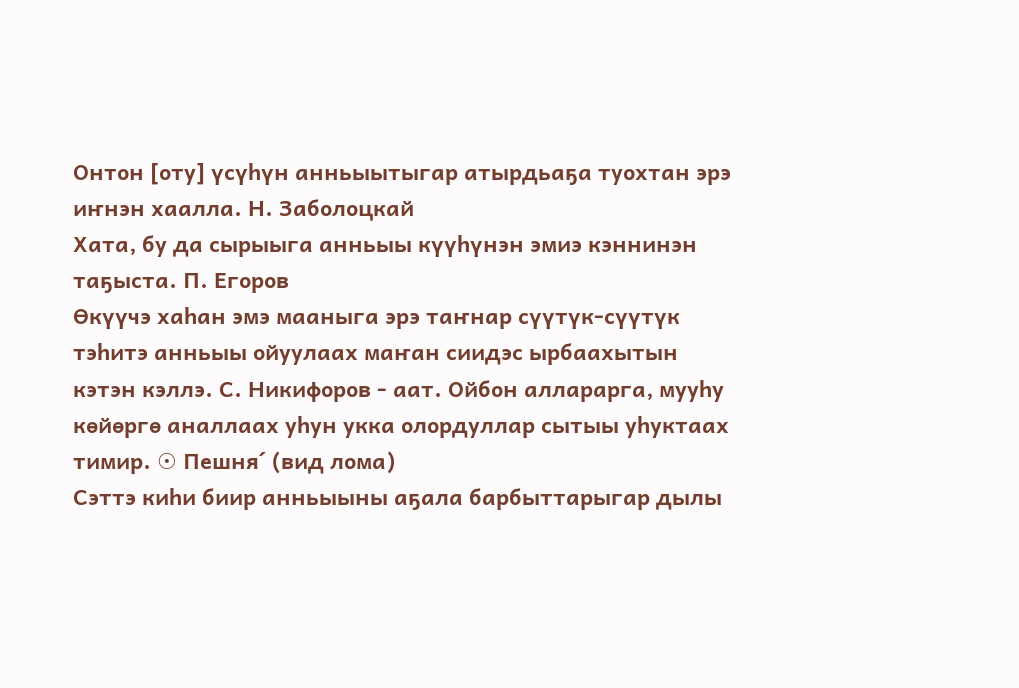Онтон [оту] үсүһүн анньыытыгар атырдьаҕа туохтан эрэ иҥнэн хаалла. Н. Заболоцкай
Хата, бу да сырыыга анньыы күүһүнэн эмиэ кэннинэн таҕыста. П. Егоров
Өкүүчэ хаһан эмэ мааныга эрэ таҥнар сүүтүк-сүүтүк тэһитэ анньыы ойуулаах маҥан сиидэс ырбаахытын кэтэн кэллэ. С. Никифоров - аат. Ойбон алларарга, мууһу көйөргө аналлаах уһун укка олордуллар сытыы уһуктаах тимир. ☉ Пешня´ (вид лома)
Сэттэ киһи биир анньыыны аҕала барбыттарыгар дылы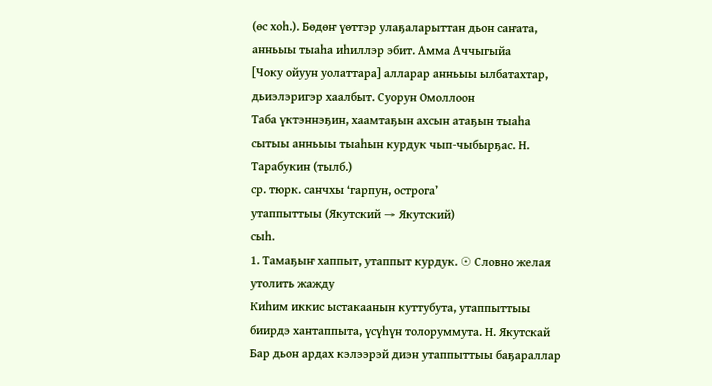(өс хоһ.). Бөдөҥ үөттэр улаҕаларыттан дьон саҥата, анньыы тыаһа иһиллэр эбит. Амма Аччыгыйа
[Чоку ойуун уолаттара] алларар анньыы ылбатахтар, дьиэлэригэр хаалбыт. Суорун Омоллоон
Таба үктэннэҕин, хаамтаҕын ахсын атаҕын тыаһа сытыы анньыы тыаһын курдук чып-чыбырҕас. Н. Тарабукин (тылб.)
ср. тюрк. санчхы ‘гарпун, острога’
утаппыттыы (Якутский → Якутский)
сыһ.
1. Тамаҕыҥ хаппыт, утаппыт курдук. ☉ Словно желая утолить жажду
Киһим иккис ыстакаанын куттубута, утаппыттыы биирдэ хантаппыта, үсүһүн толоруммута. Н. Якутскай
Бар дьон ардах кэлээрэй диэн утаппыттыы баҕараллар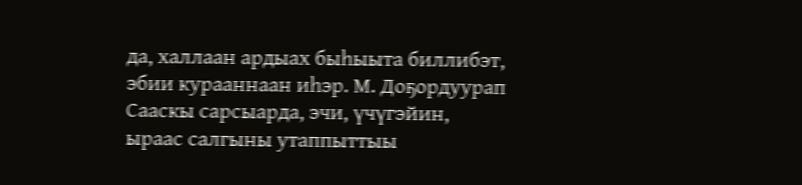да, халлаан ардыах быһыыта биллибэт, эбии курааннаан иһэр. М. Доҕордуурап
Сааскы сарсыарда, эчи, үчүгэйин, ыраас салгыны утаппыттыы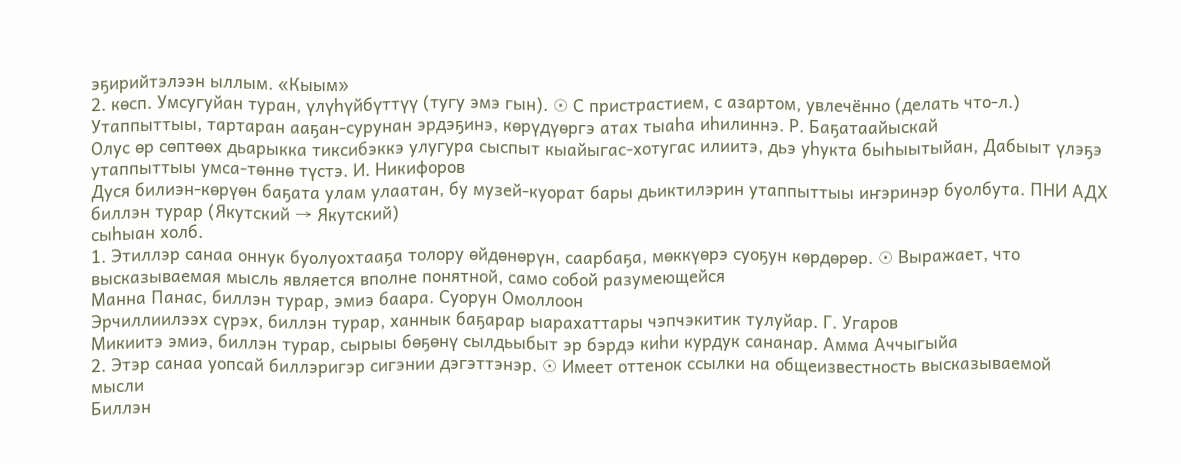эҕирийтэлээн ыллым. «Кыым»
2. көсп. Умсугуйан туран, үлүһүйбүттүү (тугу эмэ гын). ☉ С пристрастием, с азартом, увлечённо (делать что-л.)
Утаппыттыы, тартаран ааҕан-сурунан эрдэҕинэ, көрүдүөргэ атах тыаһа иһилиннэ. Р. Баҕатаайыскай
Олус өр сөптөөх дьарыкка тиксибэккэ улугура сыспыт кыайыгас-хотугас илиитэ, дьэ уһукта быһыытыйан, Дабыыт үлэҕэ утаппыттыы умса-төннө түстэ. И. Никифоров
Дуся билиэн-көрүөн баҕата улам улаатан, бу музей-куорат бары дьиктилэрин утаппыттыы иҥэринэр буолбута. ПНИ АДХ
биллэн турар (Якутский → Якутский)
сыһыан холб.
1. Этиллэр санаа оннук буолуохтааҕа толору өйдөнөрүн, саарбаҕа, мөккүөрэ суоҕун көрдөрөр. ☉ Выражает, что высказываемая мысль является вполне понятной, само собой разумеющейся
Манна Панас, биллэн турар, эмиэ баара. Суорун Омоллоон
Эрчиллиилээх сүрэх, биллэн турар, ханнык баҕарар ыарахаттары чэпчэкитик тулуйар. Г. Угаров
Микиитэ эмиэ, биллэн турар, сырыы бөҕөнү сылдьыбыт эр бэрдэ киһи курдук сананар. Амма Аччыгыйа
2. Этэр санаа уопсай биллэригэр сигэнии дэгэттэнэр. ☉ Имеет оттенок ссылки на общеизвестность высказываемой мысли
Биллэн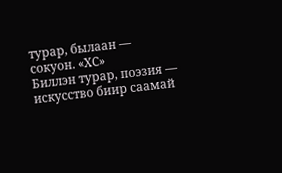турар, былаан — сокуон. «ХС»
Биллэн турар, поэзия — искусство биир саамай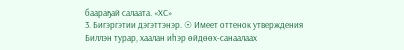баараҕай салаата. «ХС»
3. Бигэргэтии дэгэттэнэр. ☉ Имеет оттенок утверждения
Биллэн турар, хаалан иһэр өйдөөх-санаалаах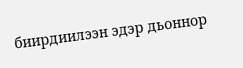биирдиилээн эдэр дьоннор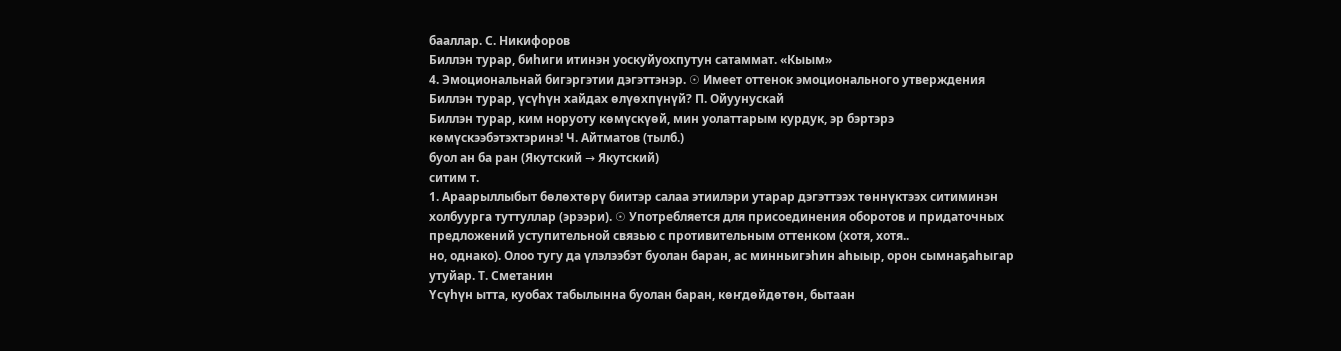бааллар. С. Никифоров
Биллэн турар, биһиги итинэн уоскуйуохпутун сатаммат. «Кыым»
4. Эмоциональнай бигэргэтии дэгэттэнэр. ☉ Имеет оттенок эмоционального утверждения
Биллэн турар, үсүһүн хайдах өлүөхпүнүй? П. Ойуунускай
Биллэн турар, ким норуоту көмүскүөй, мин уолаттарым курдук, эр бэртэрэ көмүскээбэтэхтэринэ! Ч. Айтматов (тылб.)
буол ан ба ран (Якутский → Якутский)
ситим т.
1. Араарыллыбыт бөлөхтөрү биитэр салаа этиилэри утарар дэгэттээх төннүктээх ситиминэн холбуурга туттуллар (эрээри). ☉ Употребляется для присоединения оборотов и придаточных предложений уступительной связью с противительным оттенком (хотя, хотя..
но, однако). Олоо тугу да үлэлээбэт буолан баран, ас минньигэһин аһыыр, орон сымнаҕаһыгар утуйар. Т. Сметанин
Үсүһүн ытта, куобах табылынна буолан баран, көҥдөйдөтөн, бытаан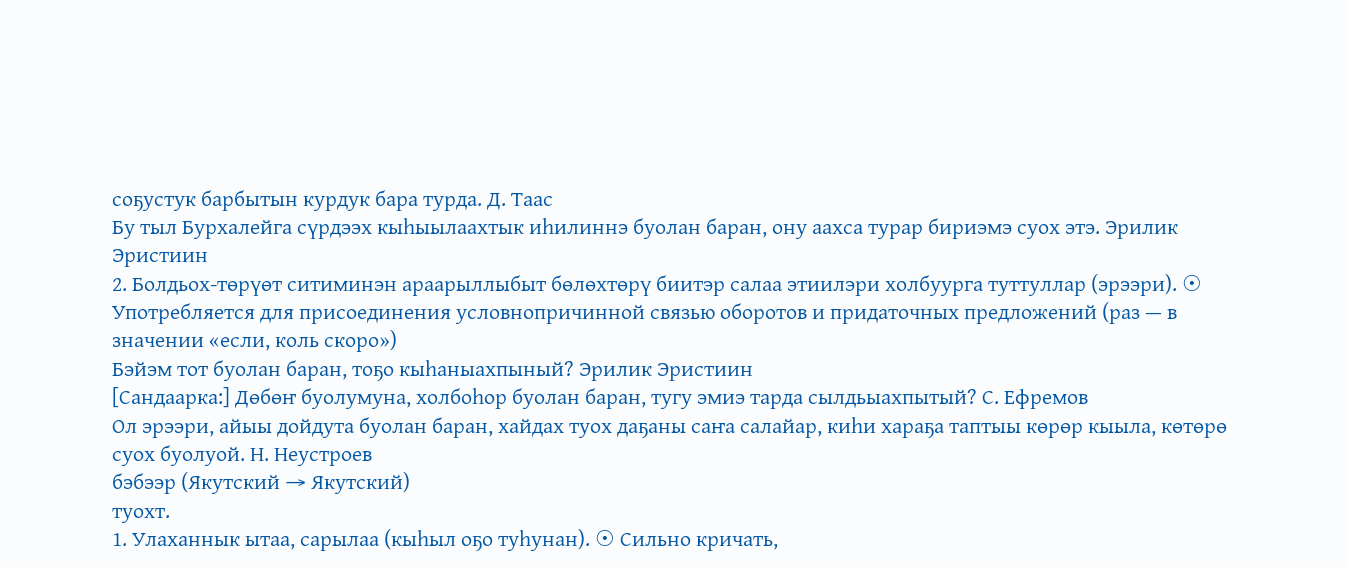соҕустук барбытын курдук бара турда. Д. Таас
Бу тыл Бурхалейга сүрдээх кыһыылаахтык иһилиннэ буолан баран, ону аахса турар бириэмэ суох этэ. Эрилик Эристиин
2. Болдьох-төрүөт ситиминэн араарыллыбыт бөлөхтөрү биитэр салаа этиилэри холбуурга туттуллар (эрээри). ☉ Употребляется для присоединения условнопричинной связью оборотов и придаточных предложений (раз — в значении «если, коль скоро»)
Бэйэм тот буолан баран, тоҕо кыһаныахпыный? Эрилик Эристиин
[Сандаарка:] Дөбөҥ буолумуна, холбоһор буолан баран, тугу эмиэ тарда сылдьыахпытый? С. Ефремов
Ол эрээри, айыы дойдута буолан баран, хайдах туох даҕаны саҥа салайар, киһи хараҕа таптыы көрөр кыыла, көтөрө суох буолуой. Н. Неустроев
бэбээр (Якутский → Якутский)
туохт.
1. Улаханнык ытаа, сарылаа (кыһыл оҕо туһунан). ☉ Сильно кричать,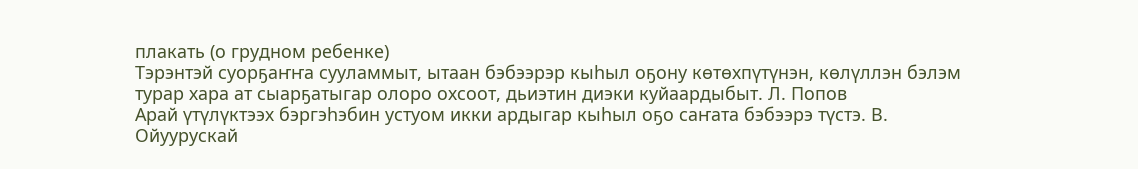плакать (о грудном ребенке)
Тэрэнтэй суорҕаҥҥа сууламмыт, ытаан бэбээрэр кыһыл оҕону көтөхпүтүнэн, көлүллэн бэлэм турар хара ат сыарҕатыгар олоро охсоот, дьиэтин диэки куйаардыбыт. Л. Попов
Арай үтүлүктээх бэргэһэбин устуом икки ардыгар кыһыл оҕо саҥата бэбээрэ түстэ. В. Ойуурускай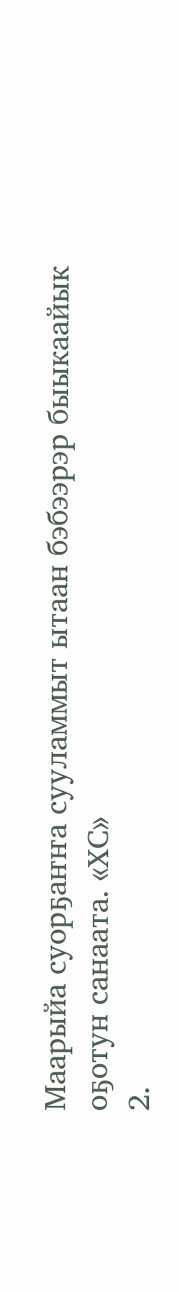Маарыйа суорҕаҥҥа сууламмыт ытаан бэбээрэр быыкаайык оҕотун санаата. «ХС»
2.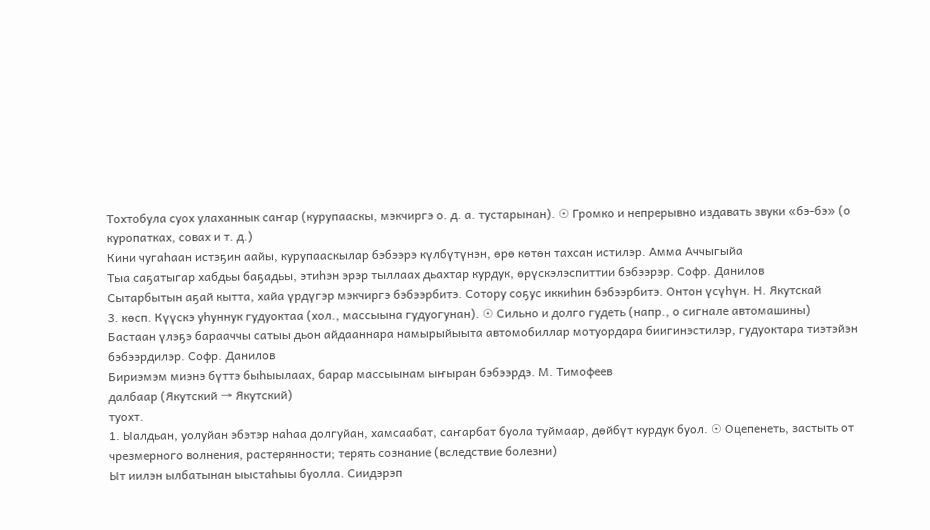Тохтобула суох улаханнык саҥар (курупааскы, мэкчиргэ о. д. а. тустарынан). ☉ Громко и непрерывно издавать звуки «бэ-бэ» (о куропатках, совах и т. д.)
Кини чугаһаан истэҕин аайы, курупааскылар бэбээрэ күлбүтүнэн, өрө көтөн тахсан истилэр. Амма Аччыгыйа
Тыа саҕатыгар хабдьы баҕадьы, этиһэн эрэр тыллаах дьахтар курдук, өрүскэлэспиттии бэбээрэр. Софр. Данилов
Сытарбытын аҕай кытта, хайа үрдүгэр мэкчиргэ бэбээрбитэ. Сотору соҕус иккиһин бэбээрбитэ. Онтон үсүһүн. Н. Якутскай
3. көсп. Күүскэ уһуннук гудуоктаа (хол., массыына гудуогунан). ☉ Сильно и долго гудеть (напр., о сигнале автомашины)
Бастаан үлэҕэ барааччы сатыы дьон айдааннара намырыйыыта автомобиллар мотуордара биигинэстилэр, гудуоктара тиэтэйэн бэбээрдилэр. Софр. Данилов
Бириэмэм миэнэ бүттэ быһыылаах, барар массыынам ыҥыран бэбээрдэ. М. Тимофеев
далбаар (Якутский → Якутский)
туохт.
1. Ыалдьан, уолуйан эбэтэр наһаа долгуйан, хамсаабат, саҥарбат буола туймаар, дөйбүт курдук буол. ☉ Оцепенеть, застыть от чрезмерного волнения, растерянности; терять сознание (вследствие болезни)
Ыт иилэн ылбатынан ыыстаһыы буолла. Сиидэрэп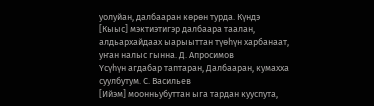уолуйан, далбааран көрөн турда. Күндэ
[Кыыс] мэктиэтигэр далбаара таалан, алдьархайдаах ыарыыттан түөһүн харбанаат, уҥан налыс гынна. Д. Апросимов
Үсүһүн агдабар таптаран, Далбааран, кумахха суулбутум. С. Васильев
[Ийэм] моонньубуттан ыга тардан кууспута,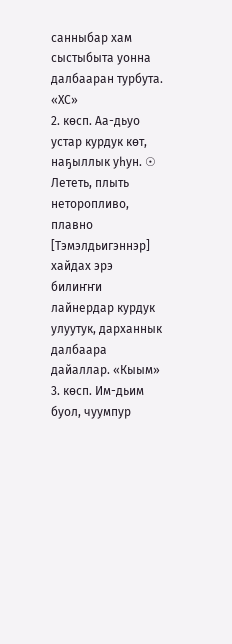санныбар хам сыстыбыта уонна далбааран турбута. «ХС»
2. көсп. Аа-дьуо устар курдук көт, наҕыллык уһун. ☉ Лететь, плыть неторопливо, плавно
[Тэмэлдьигэннэр] хайдах эрэ билиҥҥи лайнердар курдук улуутук, дарханнык далбаара дайаллар. «Кыым»
3. көсп. Им-дьим буол, чуумпур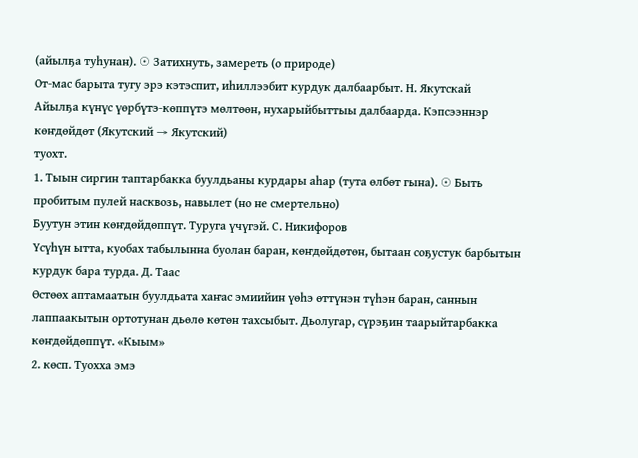(айылҕа туһунан). ☉ Затихнуть, замереть (о природе)
От-мас барыта тугу эрэ кэтэспит, иһиллээбит курдук далбаарбыт. Н. Якутскай
Айылҕа күнүс үөрбүтэ-көппүтэ мөлтөөн, нухарыйбыттыы далбаарда. Кэпсээннэр
көҥдөйдөт (Якутский → Якутский)
туохт.
1. Тыын сиргин таптарбакка буулдьаны курдары аһар (тута өлбөт гына). ☉ Быть пробитым пулей насквозь, навылет (но не смертельно)
Буутун этин көҥдөйдөппүт. Туруга үчүгэй. С. Никифоров
Үсүһүн ытта, куобах табылынна буолан баран, көҥдөйдөтөн, бытаан соҕустук барбытын курдук бара турда. Д. Таас
Өстөөх аптамаатын буулдьата хаҥас эмиийин үөһэ өттүнэн түһэн баран, саннын лаппаакытын ортотунан дьөлө көтөн тахсыбыт. Дьолугар, сүрэҕин таарыйтарбакка көҥдөйдөппүт. «Кыым»
2. көсп. Туохха эмэ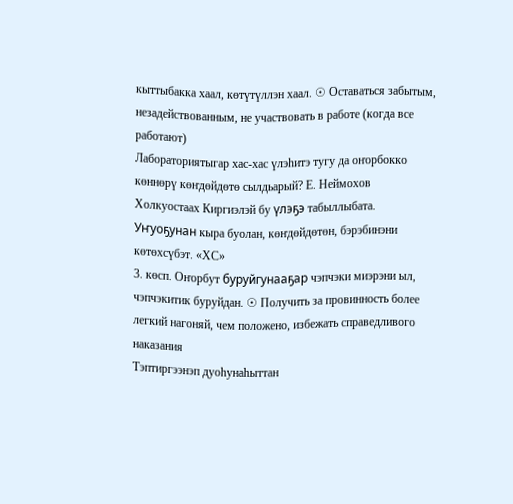кыттыбакка хаал, көтүтүллэн хаал. ☉ Оставаться забытым, незадействованным, не участвовать в работе (когда все работают)
Лабораториятыгар хас-хас үлэһитэ тугу да оҥорбокко көннөрү көҥдөйдөтө сылдьарый? Е. Неймохов
Холкуостаах Киргиэлэй бу үлэҕэ табыллыбата. Уҥуоҕунан кыра буолан, көҥдөйдөтөн, бэрэбинэни көтөхсүбэт. «ХС»
3. көсп. Оҥорбут буруйгунааҕар чэпчэки миэрэни ыл, чэпчэкитик буруйдан. ☉ Получить за провинность более легкий нагоняй, чем положено, избежать справедливого наказания
Тэптиргээнэп дуоһунаһыттан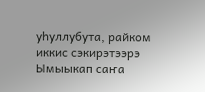уһуллубута, райком иккис сэкирэтээрэ Ымыыкап саҥа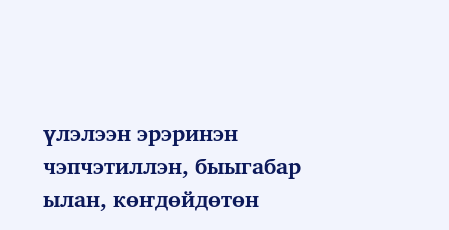үлэлээн эрэринэн чэпчэтиллэн, быыгабар ылан, көҥдөйдөтөн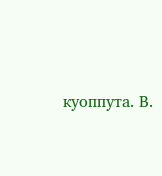куоппута. В.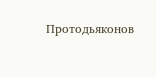Протодьяконов